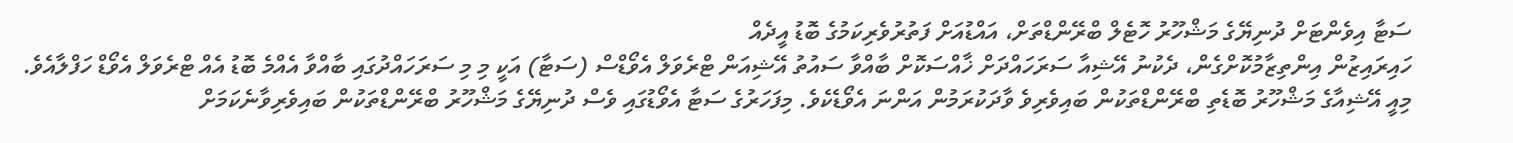ސަޓާ އިވެންޓަށް ދުނިޔޭގެ މަޝްހޫރު ހޮޓެލް ބްރޭންޑްތަށް، އައްޑުއަށް ފަތުރުވެރިކަމުގެ ބޮޑު އީދެއް
ހައިރައިޒުން އިންތިޒާމުކޮށްގެން، ދެކުނު އޭޝިއާ ސަރަހައްދަށް ޚާއްސަކޮށް ބާއްވާ ސައުތު އޭޝިއަން ޓްރެވަލް އެވޯޑްސް (ސަޓާ) އަކީ މި މި ސަރަހައްދުގައި ބާއްވާ އެއްމެ ބޮޑު އެއް ޓްރެވަލް އެވޯޑް ހަފްލާއެވެ. މިއީ އޭޝިއާގެ މަޝްހޫރު ބޮޑެތި ބްރޭންޑްތަކުން ބައިވެރިވެ ވާދަކުރަމުން އަންނަ އެވޯޑެކެވެ. މިފަހަރުގެ ސަޓާ އެވޯޑުގައި ވެސް ދުނިޔޭގެ މަޝްހޫރު ބްރޭންޑްތަކުން ބައިވެރިވާނެކަމަށް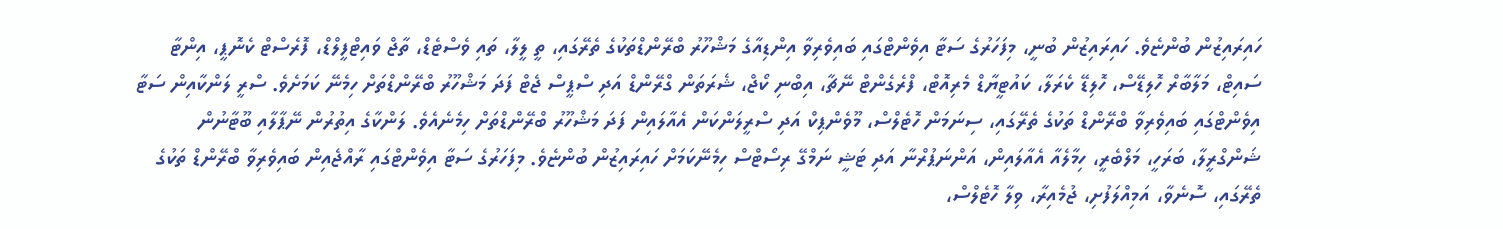ހައިރައިޒުން ބުންޏެވެ. ހައިރައިޒުން ބުނީ، މިފަހަރުގެ ސަޓާ އިވެންޓްގައި ބައިވެރިވާ އިންޑިއާގެ މަޝްހޫރު ބްރޭންޑްތަކުގެ ތެރޭގައި، ތީ ލީލާ، ތައި ވެސްޓެޑް، ތާޖް ވައިޓްފީލްޑް، ފޮރެސްޓް ކެނޮޕީ، އިންޓާ ސައިޓް، މަލާބާރް ހޮލިޑޭސް، ހޮލިޑޭ ކެރަލާ، ކައުޓީޔާޑް މެރިއޮޓް، ފްރެގެންޓް ނޭޗާ، އިބްނި ކޯޖް، ޝެރަތަން ގްރޭންޑް އަދި ސްޕީސް ޖެޓް ފަދަ މަޝްހޫރު ބްރޭންޑްތަށް ހިމެނޭ ކަމަށެވެ. ސްރީ ލަންކާއިން ސަޓާ އިވެންޓްގައި ބައިވެރިވާ ބްރޭންޑް ތަކުގެ ތެރޭގައި، ސިނަމަން ހޮޓެލްސް، މޫވެންޕިކް އަދި ސްރީލަންކަން އެއާލައިން ފަދަ މަޝްހޫރު ބްރޭންޑްތަށް ހިމެނެއެވެ. ލަންކާގެ އިތުރުން ނޭޕާލާއި ބޫޓާނުން ޝަންގްރީލާ، ބަރަހީ، މަލްބެރީ، ހިމާލެއާ އެއާލައިން، އަންނަޕުރްނާ އަދި ޓަޝީ ނަމްގޭ ރިސޯޓްސް ހިމެނޭކަމަށް ހައިރައިޒުން ބުންޏެވެ. މިފަހަރުގެ ސަޓާ އިވެންޓްގައި ރާއްޖެއިން ބައިވެރިވާ ބްރޭންޑް ތަކުގެ ތެރޭގައި، ސޮނެވާ، އަމިއްލަފުށި، ޖުމެއިރާ، ވިލާ ހޮޓެލްސް،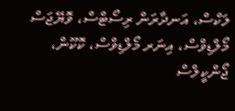ލަކްސް، އަނދާރަން ރިސޯޓްސް، ވޮޔޭޖަސް މޯލްޑިވްސް، އިނަރ މޯލްޑިވްސް، ކޮކޫން، ޖޯންކީލްސް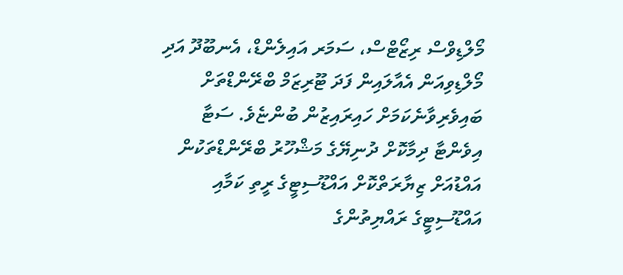މޯލްޑިވްސް ރިޒޯޓްސް، ސަމަރ އައިލެންޑް، އެނބޫދޫ އަދި މޯލްޑިވިއަން އެއާލައިން ފަދަ ޓޫރިޒަމް ބްރޭންޑްތަށް ބައިވެރިވާނެކަމަށް ހައިރައިޒުން ބުންޏެވެ. ސަޓާ އިވެންޓާ ދިމާކޮށް ދުނިޔޭގެ މަޝްހޫރު ބްރޭންޑްތަކުން އައްޑުއަށް ޒިޔާރަތްކޮށް އައްޑޫސިޓީގެ ރީތި ކަމާއި އައްޑޫސިޓީގެ ރައްޔިތުންގެ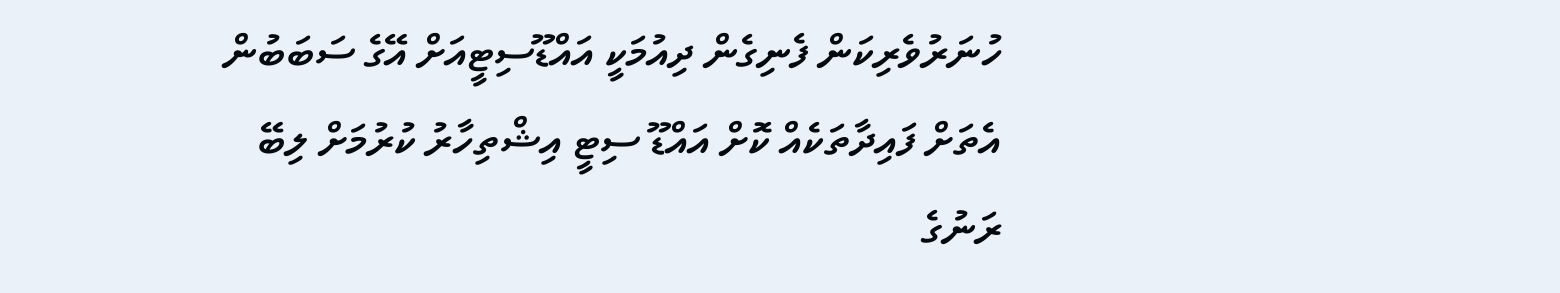ހުނަރުވެރިކަން ފެނިގެން ދިއުމަކީ އައްޑޫސިޓީއަށް އޭގެ ސަބަބުން އެތަށް ފައިދާތަކެއް ކޮށް އައްޑޫ ސިޓީ އިޝްތިހާރު ކުރުމަށް ލިބޭ ރަނުގެ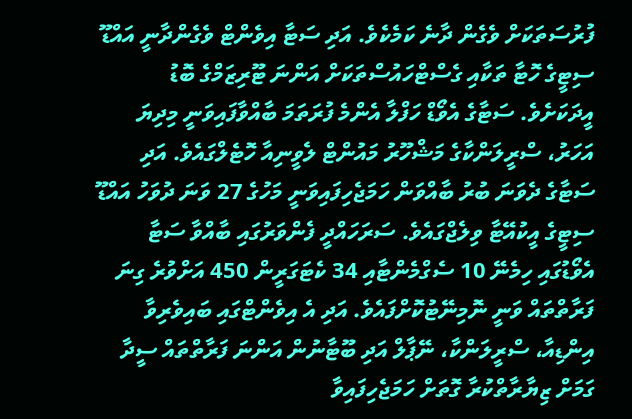ފުރުސަތަކަށް ވެގެން ދާނެ ކަމެކެވެ. އަދި ސަޓާ އިވެންޓް ވެގެންދާނީ އައްޑޫ ސިޓީގެ ހޮޓާ ތަކާއި ގެސްޓްހައުސްތަކަށް އަންނަ ޓޫރިޒަމްގެ ބޮޑު އީދަކަށެވެ. ސަޓާގެ އެވޯޑް ހަފްލާ އެންމެ ފުރަތަމަ ބާއްވާފައިވަނީ މިދިޔަ އަހަރު، ސްރީލަންކާގެ މަޝްހޫރު މައުންޓް ލެވީނިއާ ހޮޓެލްގައެވެ. އަދި ސަޓާގެ ދެވަނަ ބުރު ބާއްވަން ހަމަޖެހިފައިވަނީ މަހުގެ 27 ވަނަ ދުވަހު އައްޑޫ ސިޓީގެ އީކުއޭޓާ ވިލެޖްގައެވެ. ސަރަހައްދީ ފެންވަރުގައި ބާއްވާ ސަޓާ އެވޯޑުގައި ހިމެނޭ 10 ސެގްމެންޓާއި 34 ކެޓަގަރީން 450 އަށްވުރެ ގިނަ ފަރާތްތައް ވަނީ ނޮމިނޭޓުކޮށްފައެވެ. އަދި އެ އިވެންޓްގައި ބައިވެރިވާ އިންޑިއާ، ސްރީލަންކާ، ނޭޕާލް އަދި ބޫޓާނުން އަންނަ ފަރާތްތައް ސީދާ ގަމަށް ޒިޔާރާތްކުރާ ގޮތަށް ހަމަޖެހިފައިވާ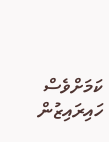ކަމަށްވެސް ހައިރައިޒުން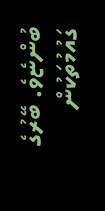ބުންޏެވެ. ބޭރުގެ ގައުމުތަކުން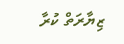ޒިޔާރަތް ކުރާ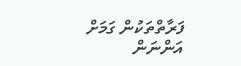ފަރާތްތަކުން ގަމަށް އަންނަން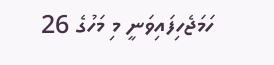ހަމަޖެހިފައިވަނީ މި މަހުގެ 26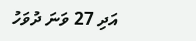އަދި 27 ވަނަ ދުވަހު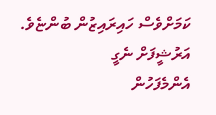ކަމަށްވެސް ހައިރައިޒުން ބުންޏެވެ.
އަރުޝީފަށް ނެގީ
އެންމެފަހުން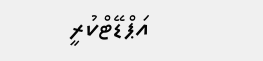އަޕްޑޭޓްކުރީ